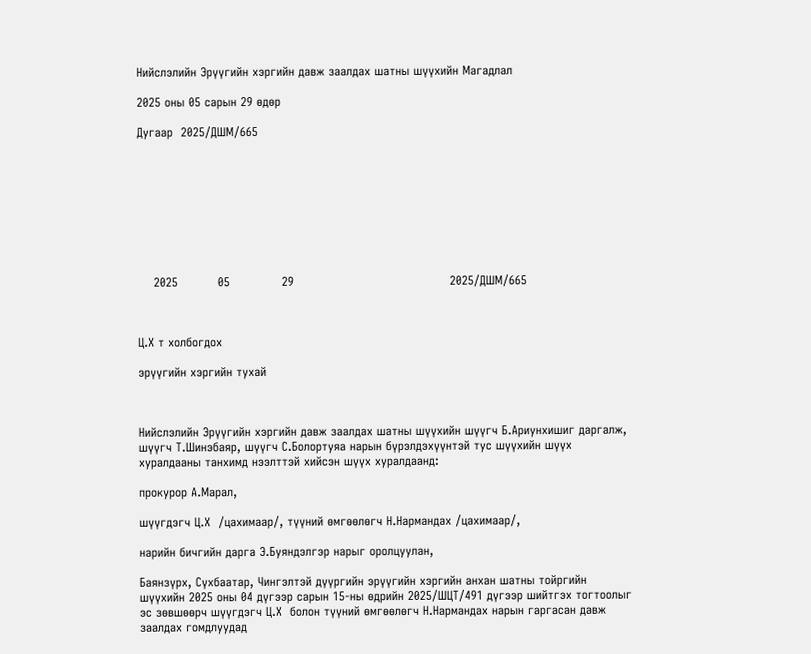Нийслэлийн Эрүүгийн хэргийн давж заалдах шатны шүүхийн Магадлал

2025 оны 05 сарын 29 өдөр

Дугаар  2025/ДШМ/665









    2025          05             29                                       2025/ДШМ/665



Ц.Х т холбогдох

эрүүгийн хэргийн тухай



Нийслэлийн Эрүүгийн хэргийн давж заалдах шатны шүүхийн шүүгч Б.Ариунхишиг даргалж, шүүгч Т.Шинэбаяр, шүүгч С.Болортуяа нарын бүрэлдэхүүнтэй тус шүүхийн шүүх хуралдааны танхимд нээлттэй хийсэн шүүх хуралдаанд:

прокурор А.Марал,

шүүгдэгч Ц.Х  /цахимаар/, түүний өмгөөлөгч Н.Нармандах /цахимаар/,

нарийн бичгийн дарга Э.Буяндэлгэр нарыг оролцуулан,

Баянзүрх, Сүхбаатар, Чингэлтэй дүүргийн эрүүгийн хэргийн анхан шатны тойргийн шүүхийн 2025 оны 04 дүгээр сарын 15-ны өдрийн 2025/ШЦТ/491 дүгээр шийтгэх тогтоолыг эс зөвшөөрч шүүгдэгч Ц.Х  болон түүний өмгөөлөгч Н.Нармандах нарын гаргасан давж заалдах гомдлуудад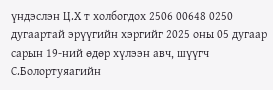үндэслэн Ц.Х т холбогдох 2506 00648 0250 дугаартай эрүүгийн хэргийг 2025 оны 05 дугаар сарын 19-ний өдөр хүлээн авч, шүүгч С.Болортуяагийн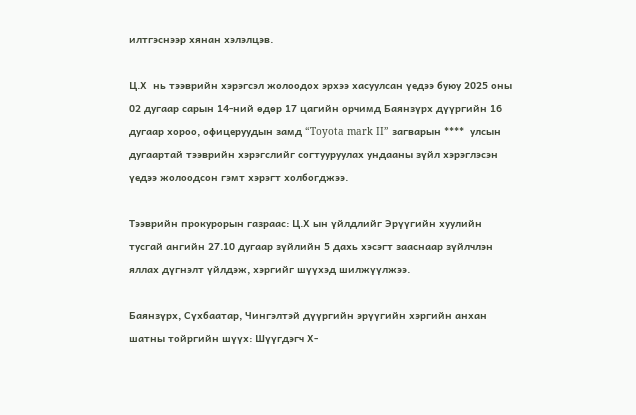илтгэснээр хянан хэлэлцэв.

Ц.Х  нь тээврийн хэрэгсэл жолоодох эрхээ хасуулсан үедээ буюу 2025 оны 02 дугаар сарын 14-ний өдөр 17 цагийн орчимд Баянзүрх дүүргийн 16 дугаар хороо, офицеруудын замд “Toyota mark II” загварын ****  улсын дугаартай тээврийн хэрэгслийг согтууруулах ундааны зүйл хэрэглэсэн үедээ жолоодсон гэмт хэрэгт холбогджээ.

Тээврийн прокурорын газраас: Ц.Х ын үйлдлийг Эрүүгийн хуулийн тусгай ангийн 27.10 дугаар зүйлийн 5 дахь хэсэгт зааснаар зүйлчлэн яллах дүгнэлт үйлдэж, хэргийг шүүхэд шилжүүлжээ.

Баянзүрх, Сүхбаатар, Чингэлтэй дүүргийн эрүүгийн хэргийн анхан шатны тойргийн шүүх: Шүүгдэгч Х-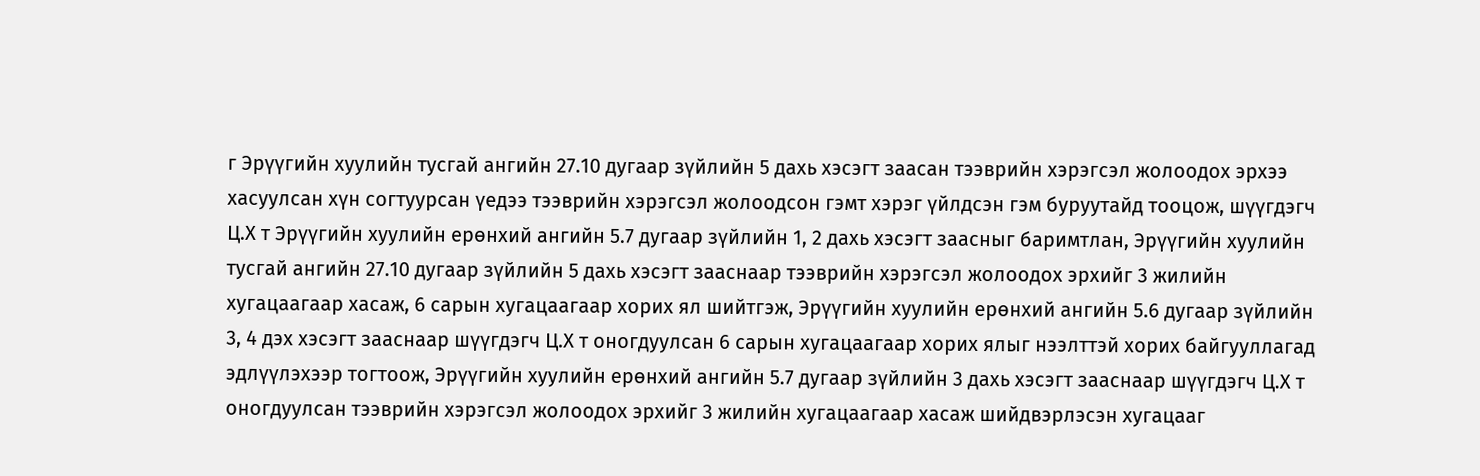г Эрүүгийн хуулийн тусгай ангийн 27.10 дугаар зүйлийн 5 дахь хэсэгт заасан тээврийн хэрэгсэл жолоодох эрхээ хасуулсан хүн согтуурсан үедээ тээврийн хэрэгсэл жолоодсон гэмт хэрэг үйлдсэн гэм буруутайд тооцож, шүүгдэгч Ц.Х т Эрүүгийн хуулийн ерөнхий ангийн 5.7 дугаар зүйлийн 1, 2 дахь хэсэгт заасныг баримтлан, Эрүүгийн хуулийн тусгай ангийн 27.10 дугаар зүйлийн 5 дахь хэсэгт зааснаар тээврийн хэрэгсэл жолоодох эрхийг 3 жилийн хугацаагаар хасаж, 6 сарын хугацаагаар хорих ял шийтгэж, Эрүүгийн хуулийн ерөнхий ангийн 5.6 дугаар зүйлийн 3, 4 дэх хэсэгт зааснаар шүүгдэгч Ц.Х т оногдуулсан 6 сарын хугацаагаар хорих ялыг нээлттэй хорих байгууллагад эдлүүлэхээр тогтоож, Эрүүгийн хуулийн ерөнхий ангийн 5.7 дугаар зүйлийн 3 дахь хэсэгт зааснаар шүүгдэгч Ц.Х т оногдуулсан тээврийн хэрэгсэл жолоодох эрхийг 3 жилийн хугацаагаар хасаж шийдвэрлэсэн хугацааг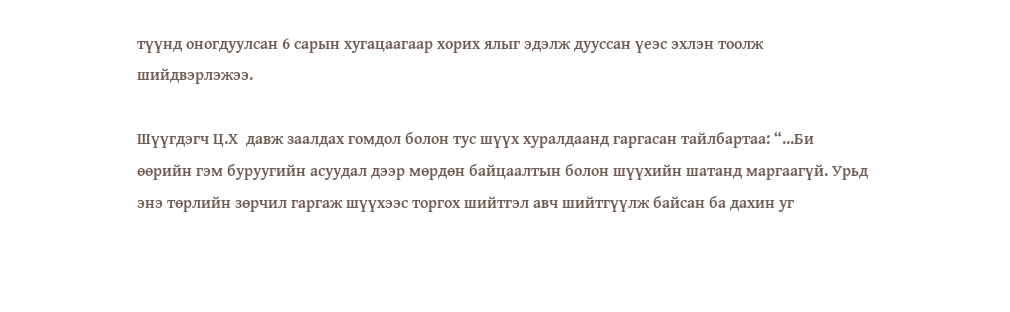түүнд оногдуулсан 6 сарын хугацаагаар хорих ялыг эдэлж дууссан үеэс эхлэн тоолж шийдвэрлэжээ.

Шүүгдэгч Ц.Х  давж заалдах гомдол болон тус шүүх хуралдаанд гаргасан тайлбартаа: “...Би өөрийн гэм буруугийн асуудал дээр мөрдөн байцаалтын болон шүүхийн шатанд маргаагүй. Урьд энэ төрлийн зөрчил гаргаж шүүхээс торгох шийтгэл авч шийтгүүлж байсан ба дахин уг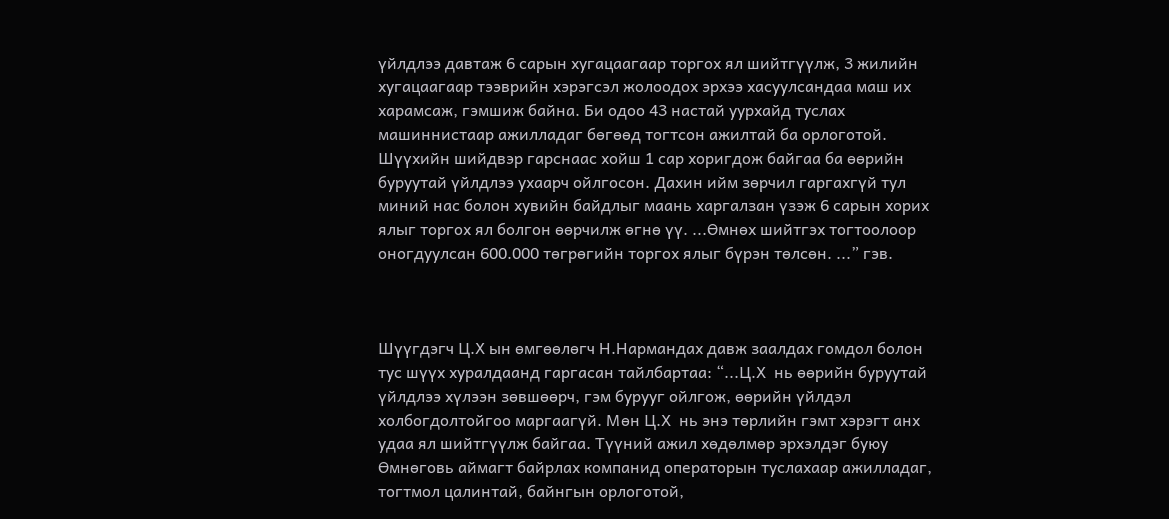үйлдлээ давтаж 6 сарын хугацаагаар торгох ял шийтгүүлж, 3 жилийн хугацаагаар тээврийн хэрэгсэл жолоодох эрхээ хасуулсандаа маш их харамсаж, гэмшиж байна. Би одоо 43 настай уурхайд туслах машиннистаар ажилладаг бөгөөд тогтсон ажилтай ба орлоготой. Шүүхийн шийдвэр гарснаас хойш 1 сар хоригдож байгаа ба өөрийн буруутай үйлдлээ ухаарч ойлгосон. Дахин ийм зөрчил гаргахгүй тул миний нас болон хувийн байдлыг маань харгалзан үзэж 6 сарын хорих ялыг торгох ял болгон өөрчилж өгнө үү. ...Өмнөх шийтгэх тогтоолоор оногдуулсан 600.000 төгрөгийн торгох ялыг бүрэн төлсөн. ...” гэв.



Шүүгдэгч Ц.Х ын өмгөөлөгч Н.Нармандах давж заалдах гомдол болон тус шүүх хуралдаанд гаргасан тайлбартаа: “...Ц.Х  нь өөрийн буруутай үйлдлээ хүлээн зөвшөөрч, гэм бурууг ойлгож, өөрийн үйлдэл холбогдолтойгоо маргаагүй. Мөн Ц.Х  нь энэ төрлийн гэмт хэрэгт анх удаа ял шийтгүүлж байгаа. Түүний ажил хөдөлмөр эрхэлдэг буюу Өмнөговь аймагт байрлах компанид операторын туслахаар ажилладаг, тогтмол цалинтай, байнгын орлоготой,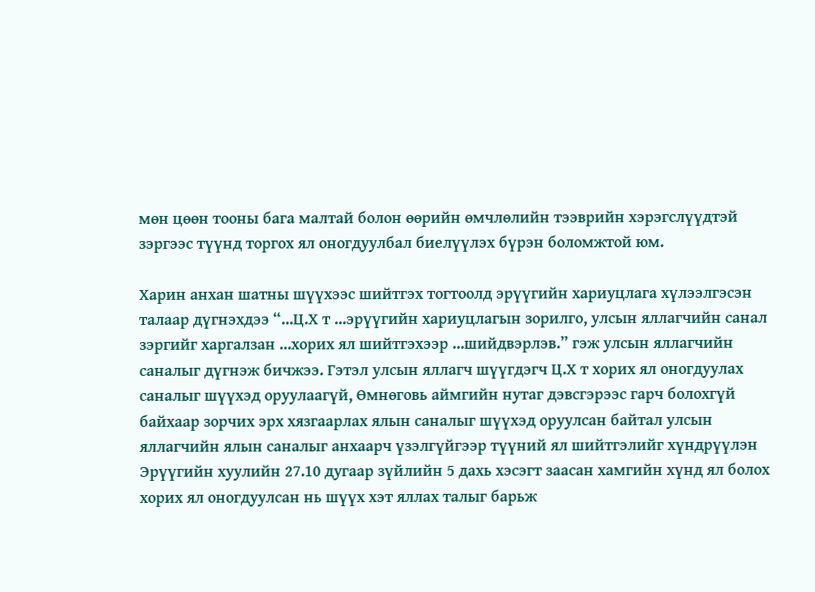мөн цөөн тооны бага малтай болон өөрийн өмчлөлийн тээврийн хэрэгслүүдтэй зэргээс түүнд торгох ял оногдуулбал биелүүлэх бүрэн боломжтой юм.

Харин анхан шатны шүүхээс шийтгэх тогтоолд эрүүгийн хариуцлага хүлээлгэсэн талаар дүгнэхдээ “...Ц.Х т ...эрүүгийн хариуцлагын зорилго, улсын яллагчийн санал зэргийг харгалзан ...хорих ял шийтгэхээр ...шийдвэрлэв.” гэж улсын яллагчийн саналыг дүгнэж бичжээ. Гэтэл улсын яллагч шүүгдэгч Ц.Х т хорих ял оногдуулах саналыг шүүхэд оруулаагүй, Өмнөговь аймгийн нутаг дэвсгэрээс гарч болохгүй байхаар зорчих эрх хязгаарлах ялын саналыг шүүхэд оруулсан байтал улсын яллагчийн ялын саналыг анхаарч үзэлгүйгээр түүний ял шийтгэлийг хүндрүүлэн Эрүүгийн хуулийн 27.10 дугаар зүйлийн 5 дахь хэсэгт заасан хамгийн хүнд ял болох хорих ял оногдуулсан нь шүүх хэт яллах талыг барьж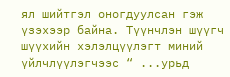ял шийтгэл оногдуулсан гэж үзэхээр байна. Түүнчлэн шүүгч шүүхийн хэлэлцүүлэгт миний үйлчлүүлэгчээс “ ...урьд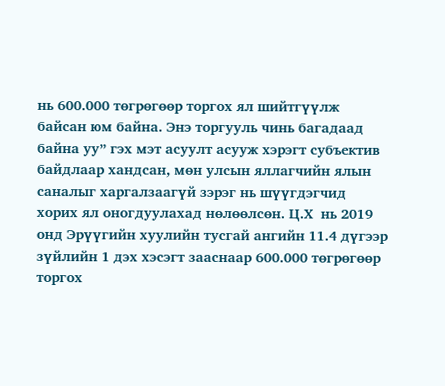нь 600.000 төгрөгөөр торгох ял шийтгүүлж байсан юм байна. Энэ торгууль чинь багадаад байна уу” гэх мэт асуулт асууж хэрэгт субъектив байдлаар хандсан, мөн улсын яллагчийн ялын саналыг харгалзаагүй зэрэг нь шүүгдэгчид хорих ял оногдуулахад нөлөөлсөн. Ц.Х  нь 2019 онд Эрүүгийн хуулийн тусгай ангийн 11.4 дүгээр зүйлийн 1 дэх хэсэгт зааснаар 600.000 төгрөгөөр торгох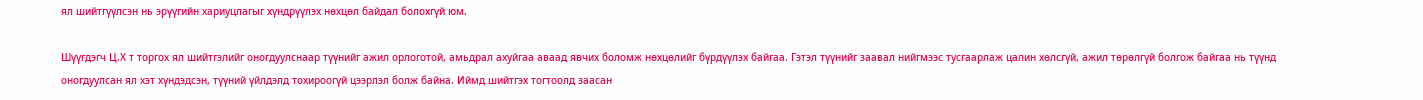ял шийтгүүлсэн нь эрүүгийн хариуцлагыг хүндрүүлэх нөхцөл байдал болохгүй юм.

Шүүгдэгч Ц.Х т торгох ял шийтгэлийг оногдуулснаар түүнийг ажил орлоготой, амьдрал ахуйгаа аваад явчих боломж нөхцөлийг бүрдүүлэх байгаа. Гэтэл түүнийг заавал нийгмээс тусгаарлаж цалин хөлсгүй, ажил төрөлгүй болгож байгаа нь түүнд оногдуулсан ял хэт хүндэдсэн, түүний үйлдэлд тохироогүй цээрлэл болж байна. Иймд шийтгэх тогтоолд заасан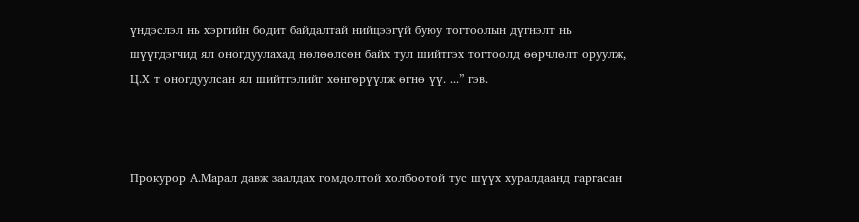үндэслэл нь хэргийн бодит байдалтай нийцээгүй буюу тогтоолын дүгнэлт нь шүүгдэгчид ял оногдуулахад нөлөөлсөн байх тул шийтгэх тогтоолд өөрчлөлт оруулж, Ц.Х т оногдуулсан ял шийтгэлийг хөнгөрүүлж өгнө үү. ...” гэв.



Прокурор А.Марал давж заалдах гомдолтой холбоотой тус шүүх хуралдаанд гаргасан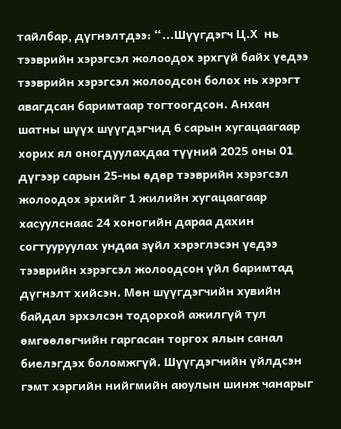тайлбар, дүгнэлтдээ: “...Шүүгдэгч Ц.Х  нь тээврийн хэрэгсэл жолоодох эрхгүй байх үедээ тээврийн хэрэгсэл жолоодсон болох нь хэрэгт авагдсан баримтаар тогтоогдсон. Анхан шатны шүүх шүүгдэгчид 6 сарын хугацаагаар хорих ял оногдуулахдаа түүний 2025 оны 01 дүгээр сарын 25-ны өдөр тээврийн хэрэгсэл жолоодох эрхийг 1 жилийн хугацаагаар хасуулснаас 24 хоногийн дараа дахин согтууруулах ундаа зүйл хэрэглэсэн үедээ тээврийн хэрэгсэл жолоодсон үйл баримтад дүгнэлт хийсэн. Мөн шүүгдэгчийн хувийн байдал эрхэлсэн тодорхой ажилгүй тул өмгөөлөгчийн гаргасан торгох ялын санал биелэгдэх боломжгүй. Шүүгдэгчийн үйлдсэн гэмт хэргийн нийгмийн аюулын шинж чанарыг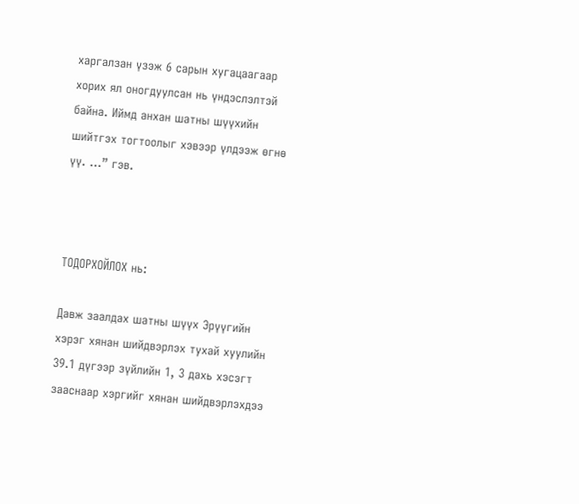харгалзан үзэж 6 сарын хугацаагаар хорих ял оногдуулсан нь үндэслэлтэй байна. Иймд анхан шатны шүүхийн шийтгэх тогтоолыг хэвээр үлдээж өгнө үү. ...” гэв.



ТОДОРХОЙЛОХ нь:

Давж заалдах шатны шүүх Эрүүгийн хэрэг хянан шийдвэрлэх тухай хуулийн 39.1 дүгээр зүйлийн 1, 3 дахь хэсэгт зааснаар хэргийг хянан шийдвэрлэхдээ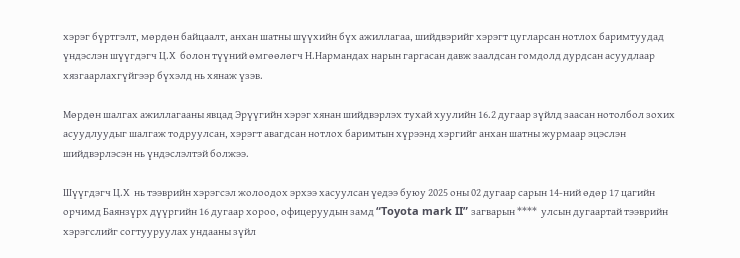хэрэг бүртгэлт, мөрдөн байцаалт, анхан шатны шүүхийн бүх ажиллагаа, шийдвэрийг хэрэгт цугларсан нотлох баримтуудад үндэслэн шүүгдэгч Ц.Х  болон түүний өмгөөлөгч Н.Нармандах нарын гаргасан давж заалдсан гомдолд дурдсан асуудлаар хязгаарлахгүйгээр бүхэлд нь хянаж үзэв.

Мөрдөн шалгах ажиллагааны явцад Эрүүгийн хэрэг хянан шийдвэрлэх тухай хуулийн 16.2 дугаар зүйлд заасан нотолбол зохих асуудлуудыг шалгаж тодруулсан, хэрэгт авагдсан нотлох баримтын хүрээнд хэргийг анхан шатны журмаар эцэслэн шийдвэрлэсэн нь үндэслэлтэй болжээ.

Шүүгдэгч Ц.Х  нь тээврийн хэрэгсэл жолоодох эрхээ хасуулсан үедээ буюу 2025 оны 02 дугаар сарын 14-ний өдөр 17 цагийн орчимд Баянзүрх дүүргийн 16 дугаар хороо, офицеруудын замд “Toyota mark II” загварын ****  улсын дугаартай тээврийн хэрэгслийг согтууруулах ундааны зүйл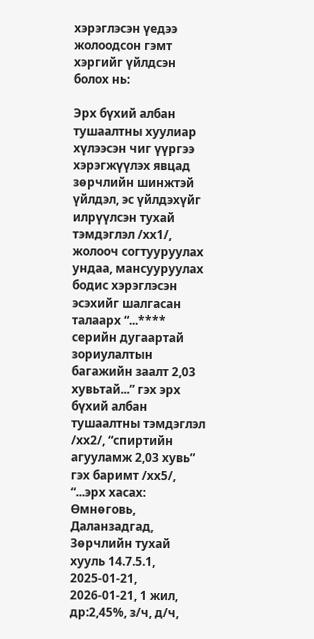хэрэглэсэн үедээ жолоодсон гэмт хэргийг үйлдсэн болох нь:

Эрх бүхий албан тушаалтны хуулиар хүлээсэн чиг үүргээ хэрэгжүүлэх явцад зөрчлийн шинжтэй үйлдэл, эс үйлдэхүйг илрүүлсэн тухай тэмдэглэл /хх1/, жолооч согтууруулах ундаа, мансууруулах бодис хэрэглэсэн эсэхийг шалгасан талаарх “...****  серийн дугаартай зориулалтын багажийн заалт 2,03 хувьтай...” гэх эрх бүхий албан тушаалтны тэмдэглэл /хх2/, “спиртийн агууламж 2,03 хувь” гэх баримт /хх5/, “...эрх хасах: Өмнөговь, Даланзадгад, Зөрчлийн тухай хууль 14.7.5.1, 2025-01-21, 2026-01-21, 1 жил, др:2,45%, з/ч, д/ч,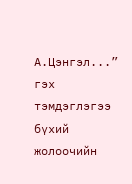А.Цэнгэл...” гэх тэмдэглэгээ бүхий жолоочийн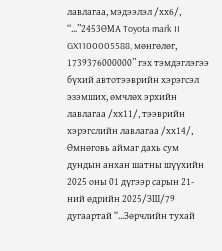лавлагаа, мэдээлэл /хх6/, “...”2453ӨМА Toyota mark II GX1100005588, мөнгөлөг, 1739376000000” гэх тэмдэглэгээ бүхий автотээврийн хэрэгсэл эзэмших, өмчлөх эрхийн лавлагаа /хх11/, тээврийн хэрэгслийн лавлагаа /хх14/, Өмнөговь аймаг дахь сум дундын анхан шатны шүүхийн 2025 оны 01 дүгээр сарын 21-ний өдрийн 2025/ЗШ/79 дугаартай “...Зөрчлийн тухай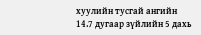хуулийн тусгай ангийн 14.7 дугаар зүйлийн 5 дахь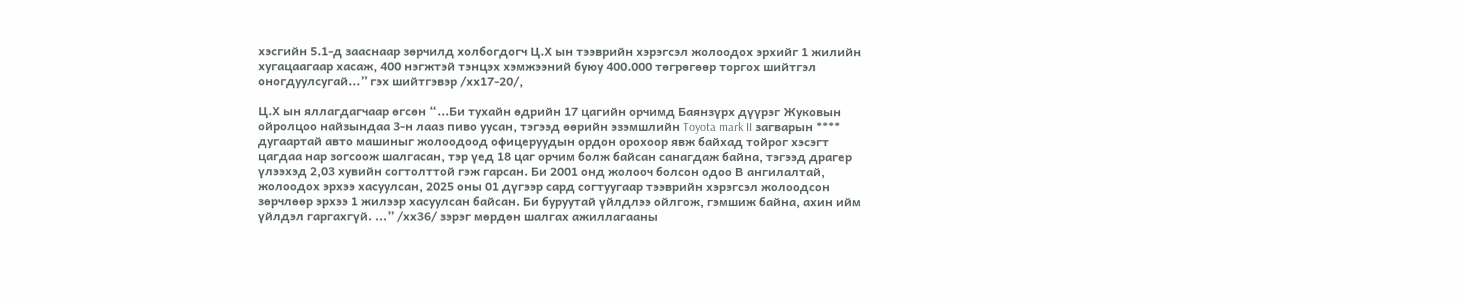хэсгийн 5.1-д зааснаар зөрчилд холбогдогч Ц.Х ын тээврийн хэрэгсэл жолоодох эрхийг 1 жилийн хугацаагаар хасаж, 400 нэгжтэй тэнцэх хэмжээний буюу 400.000 төгрөгөөр торгох шийтгэл оногдуулсугай...” гэх шийтгэвэр /хх17-20/,

Ц.Х ын яллагдагчаар өгсөн “...Би тухайн өдрийн 17 цагийн орчимд Баянзүрх дүүрэг Жуковын ойролцоо найзындаа 3-н лааз пиво уусан, тэгээд өөрийн эзэмшлийн Toyota mark II загварын ****  дугаартай авто машиныг жолоодоод офицеруудын ордон орохоор явж байхад тойрог хэсэгт цагдаа нар зогсоож шалгасан, тэр үед 18 цаг орчим болж байсан санагдаж байна, тэгээд драгер үлээхэд 2,03 хувийн согтолттой гэж гарсан. Би 2001 онд жолооч болсон одоо В ангилалтай, жолоодох эрхээ хасуулсан, 2025 оны 01 дүгээр сард согтуугаар тээврийн хэрэгсэл жолоодсон зөрчлөөр эрхээ 1 жилээр хасуулсан байсан. Би буруутай үйлдлээ ойлгож, гэмшиж байна, ахин ийм үйлдэл гаргахгүй. ...” /хх36/ зэрэг мөрдөн шалгах ажиллагааны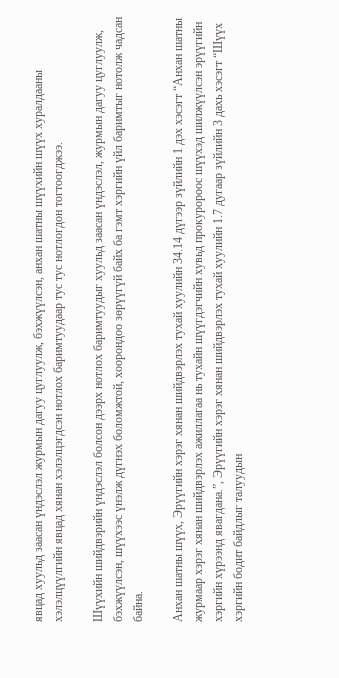явцад хуульд заасан үндэслэл журмын дагуу цуглуулж, бэхжүүлсэн, анхан шатны шүүхийн шүүх хуралдааны хэлэлцүүлгийн явцад хянан хэлэлцэгдсэн нотлох баримтуудаар тус тус нотлогдон тогтоогджээ.

Шүүхийн шийдвэрийн үндэслэл болсон дээрх нотлох баримтуудыг хуульд заасан үндэслэл, журмын дагуу цуглуулж, бэхжүүлсэн, шүүхээс үнэлж дүгнэх боломжтой, хоорондоо зөрүүгүй байх ба гэмт хэргийн үйл баримтыг нотолж чадсан байна.

Анхан шатны шүүх, Эрүүгийн хэрэг хянан шийдвэрлэх тухай хуулийн 34.14 дүгээр зүйлийн 1 дэх хэсэгт “Анхан шатны журмаар хэрэг хянан шийдвэрлэх ажиллагаа нь тухайн шүүгдэгчийн хувьд прокуророос шүүхэд шилжүүлсэн эрүүгийн хэргийн хүрээнд явагдана.”, Эрүүгийн хэрэг хянан шийдвэрлэх тухай хуулийн 1.7 дугаар зүйлийн 3 дахь хэсэгт “Шүүх хэргийн бодит байдлыг талуудын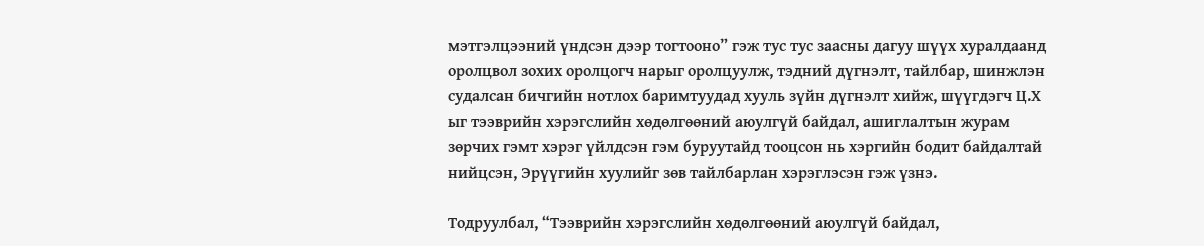мэтгэлцээний үндсэн дээр тогтооно” гэж тус тус заасны дагуу шүүх хуралдаанд оролцвол зохих оролцогч нарыг оролцуулж, тэдний дүгнэлт, тайлбар, шинжлэн судалсан бичгийн нотлох баримтуудад хууль зүйн дүгнэлт хийж, шүүгдэгч Ц.Х ыг тээврийн хэрэгслийн хөдөлгөөний аюулгүй байдал, ашиглалтын журам зөрчих гэмт хэрэг үйлдсэн гэм буруутайд тооцсон нь хэргийн бодит байдалтай нийцсэн, Эрүүгийн хуулийг зөв тайлбарлан хэрэглэсэн гэж үзнэ.

Тодруулбал, “Тээврийн хэрэгслийн хөдөлгөөний аюулгүй байдал,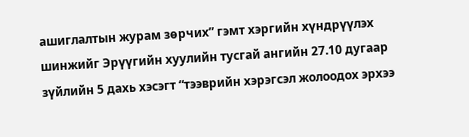ашиглалтын журам зөрчих” гэмт хэргийн хүндрүүлэх шинжийг Эрүүгийн хуулийн тусгай ангийн 27.10 дугаар зүйлийн 5 дахь хэсэгт “тээврийн хэрэгсэл жолоодох эрхээ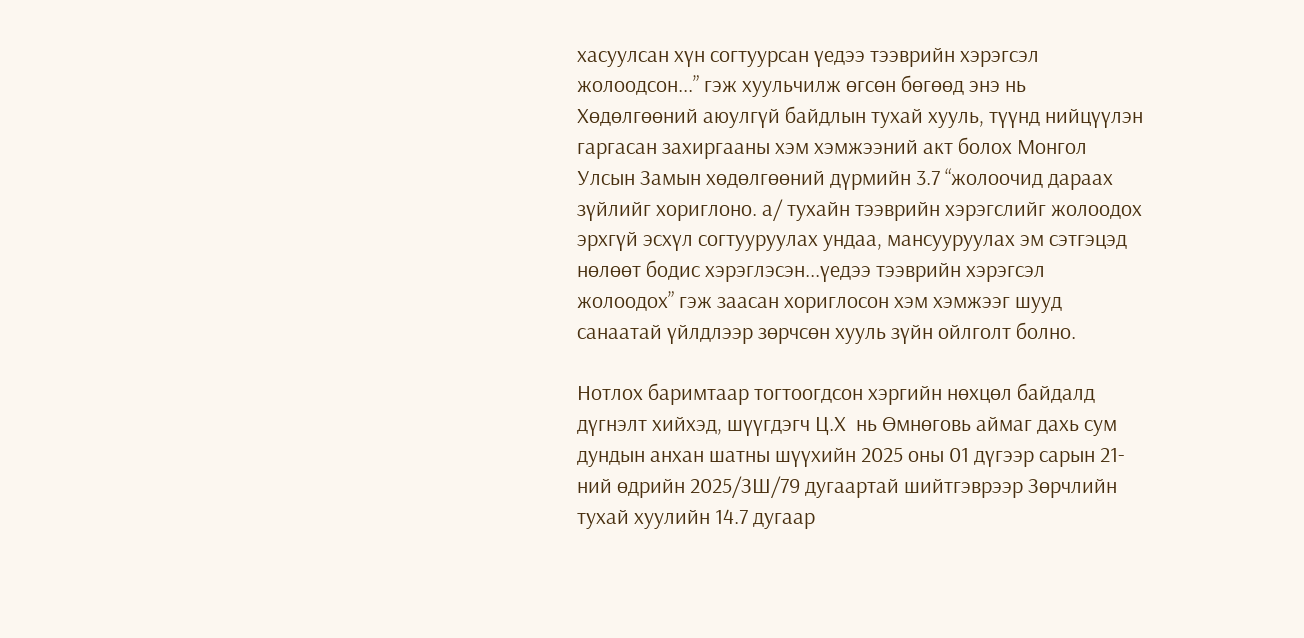хасуулсан хүн согтуурсан үедээ тээврийн хэрэгсэл жолоодсон...” гэж хуульчилж өгсөн бөгөөд энэ нь Хөдөлгөөний аюулгүй байдлын тухай хууль, түүнд нийцүүлэн гаргасан захиргааны хэм хэмжээний акт болох Монгол Улсын Замын хөдөлгөөний дүрмийн 3.7 “жолоочид дараах зүйлийг хориглоно. а/ тухайн тээврийн хэрэгслийг жолоодох эрхгүй эсхүл согтууруулах ундаа, мансууруулах эм сэтгэцэд нөлөөт бодис хэрэглэсэн...үедээ тээврийн хэрэгсэл жолоодох” гэж заасан хориглосон хэм хэмжээг шууд санаатай үйлдлээр зөрчсөн хууль зүйн ойлголт болно.

Нотлох баримтаар тогтоогдсон хэргийн нөхцөл байдалд дүгнэлт хийхэд, шүүгдэгч Ц.Х  нь Өмнөговь аймаг дахь сум дундын анхан шатны шүүхийн 2025 оны 01 дүгээр сарын 21-ний өдрийн 2025/ЗШ/79 дугаартай шийтгэврээр Зөрчлийн тухай хуулийн 14.7 дугаар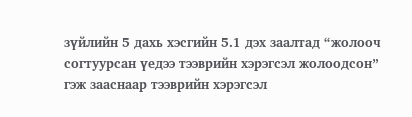зүйлийн 5 дахь хэсгийн 5.1 дэх заалтад “жолооч согтуурсан үедээ тээврийн хэрэгсэл жолоодсон” гэж зааснаар тээврийн хэрэгсэл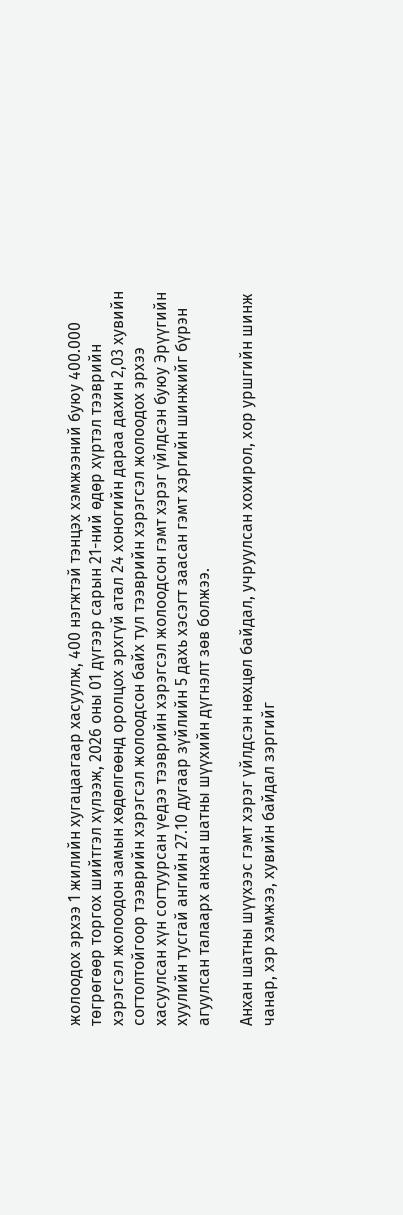жолоодох эрхээ 1 жилийн хугацаагаар хасуулж, 400 нэгжтэй тэнцэх хэмжээний буюу 400.000 төгрөгөөр торгох шийтгэл хүлээж, 2026 оны 01 дүгээр сарын 21-ний өдөр хүртэл тээврийн хэрэгсэл жолоодон замын хөдөлгөөнд оролцох эрхгүй атал 24 хоногийн дараа дахин 2,03 хувийн согтолтойгоор тээврийн хэрэгсэл жолоодсон байх тул тээврийн хэрэгсэл жолоодох эрхээ хасуулсан хүн согтуурсан үедээ тээврийн хэрэгсэл жолоодсон гэмт хэрэг үйлдсэн буюу Эрүүгийн хуулийн тусгай ангийн 27.10 дугаар зүйлийн 5 дахь хэсэгт заасан гэмт хэргийн шинжийг бүрэн агуулсан талаарх анхан шатны шүүхийн дүгнэлт зөв болжээ.

Анхан шатны шүүхээс гэмт хэрэг үйлдсэн нөхцөл байдал, учруулсан хохирол, хор уршгийн шинж чанар, хэр хэмжээ, хувийн байдал зэргийг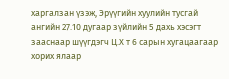харгалзан үзэж, Эрүүгийн хуулийн тусгай ангийн 27.10 дугаар зүйлийн 5 дахь хэсэгт зааснаар шүүгдэгч Ц.Х т 6 сарын хугацаагаар хорих ялаар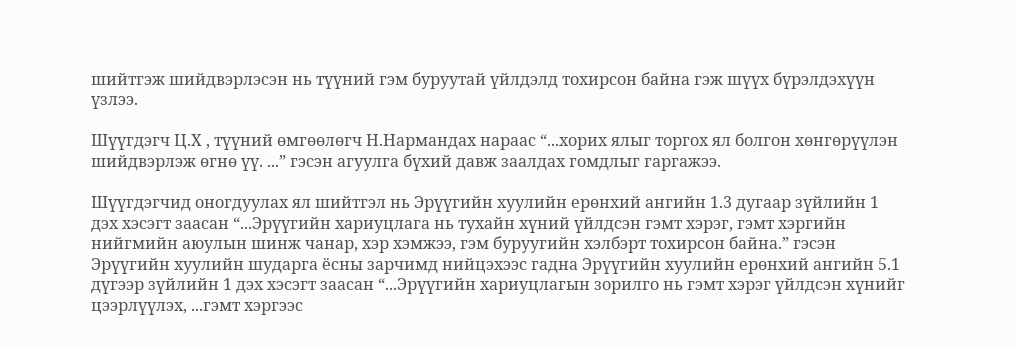шийтгэж шийдвэрлэсэн нь түүний гэм буруутай үйлдэлд тохирсон байна гэж шүүх бүрэлдэхүүн үзлээ.

Шүүгдэгч Ц.Х , түүний өмгөөлөгч Н.Нармандах нараас “...хорих ялыг торгох ял болгон хөнгөрүүлэн шийдвэрлэж өгнө үү. ...” гэсэн агуулга бүхий давж заалдах гомдлыг гаргажээ.

Шүүгдэгчид оногдуулах ял шийтгэл нь Эрүүгийн хуулийн ерөнхий ангийн 1.3 дугаар зүйлийн 1 дэх хэсэгт заасан “...Эрүүгийн хариуцлага нь тухайн хүний үйлдсэн гэмт хэрэг, гэмт хэргийн нийгмийн аюулын шинж чанар, хэр хэмжээ, гэм буруугийн хэлбэрт тохирсон байна.” гэсэн Эрүүгийн хуулийн шударга ёсны зарчимд нийцэхээс гадна Эрүүгийн хуулийн ерөнхий ангийн 5.1 дүгээр зүйлийн 1 дэх хэсэгт заасан “...Эрүүгийн хариуцлагын зорилго нь гэмт хэрэг үйлдсэн хүнийг цээрлүүлэх, ...гэмт хэргээс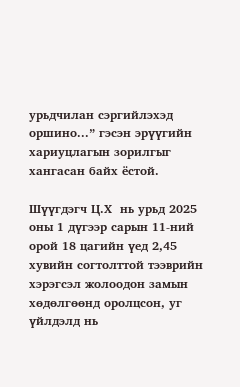урьдчилан сэргийлэхэд оршино...” гэсэн эрүүгийн хариуцлагын зорилгыг хангасан байх ёстой.

Шүүгдэгч Ц.Х  нь урьд 2025 оны 1 дүгээр сарын 11-ний орой 18 цагийн үед 2,45 хувийн согтолттой тээврийн хэрэгсэл жолоодон замын хөдөлгөөнд оролцсон, уг үйлдэлд нь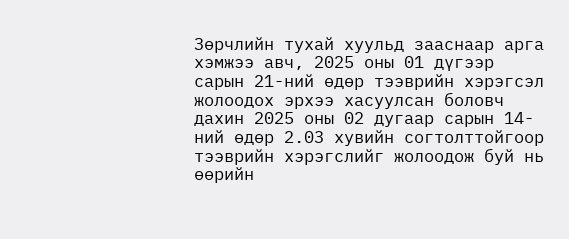Зөрчлийн тухай хуульд зааснаар арга хэмжээ авч, 2025 оны 01 дүгээр сарын 21-ний өдөр тээврийн хэрэгсэл жолоодох эрхээ хасуулсан боловч дахин 2025 оны 02 дугаар сарын 14-ний өдөр 2.03 хувийн согтолттойгоор тээврийн хэрэгслийг жолоодож буй нь өөрийн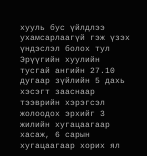хууль бус үйлдлээ ухамсарлаагүй гэж үзэх үндэслэл болох тул Эрүүгийн хуулийн тусгай ангийн 27.10 дугаар зүйлийн 5 дахь хэсэгт зааснаар тээврийн хэрэгсэл жолоодох эрхийг 3 жилийн хугацаагаар хасаж, 6 сарын хугацаагаар хорих ял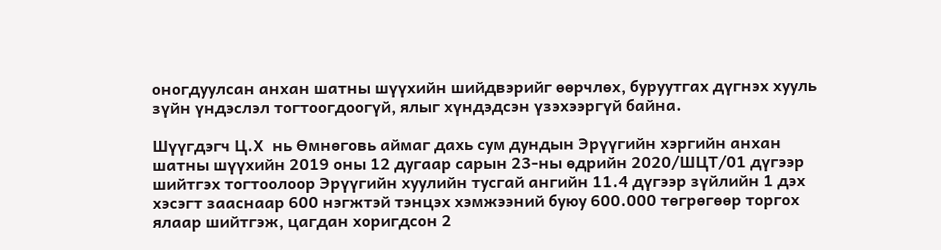оногдуулсан анхан шатны шүүхийн шийдвэрийг өөрчлөх, буруутгах дүгнэх хууль зүйн үндэслэл тогтоогдоогүй, ялыг хүндэдсэн үзэхээргүй байна.

Шүүгдэгч Ц.Х  нь Өмнөговь аймаг дахь сум дундын Эрүүгийн хэргийн анхан шатны шүүхийн 2019 оны 12 дугаар сарын 23-ны өдрийн 2020/ШЦТ/01 дүгээр шийтгэх тогтоолоор Эрүүгийн хуулийн тусгай ангийн 11.4 дүгээр зүйлийн 1 дэх хэсэгт зааснаар 600 нэгжтэй тэнцэх хэмжээний буюу 600.000 төгрөгөөр торгох ялаар шийтгэж, цагдан хоригдсон 2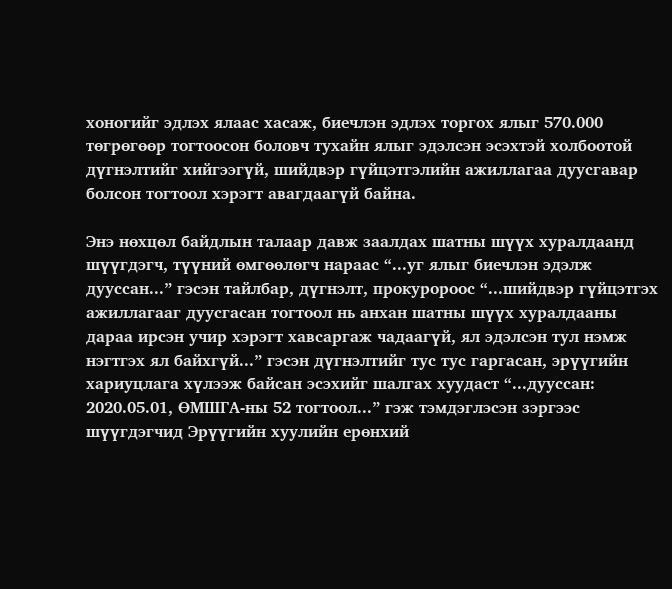хоногийг эдлэх ялаас хасаж, биечлэн эдлэх торгох ялыг 570.000 төгрөгөөр тогтоосон боловч тухайн ялыг эдэлсэн эсэхтэй холбоотой дүгнэлтийг хийгээгүй, шийдвэр гүйцэтгэлийн ажиллагаа дуусгавар болсон тогтоол хэрэгт авагдаагүй байна.

Энэ нөхцөл байдлын талаар давж заалдах шатны шүүх хуралдаанд шүүгдэгч, түүний өмгөөлөгч нараас “...уг ялыг биечлэн эдэлж дууссан...” гэсэн тайлбар, дүгнэлт, прокуророос “...шийдвэр гүйцэтгэх ажиллагааг дуусгасан тогтоол нь анхан шатны шүүх хуралдааны дараа ирсэн учир хэрэгт хавсаргаж чадаагүй, ял эдэлсэн тул нэмж нэгтгэх ял байхгүй...” гэсэн дүгнэлтийг тус тус гаргасан, эрүүгийн хариуцлага хүлээж байсан эсэхийг шалгах хуудаст “...дууссан: 2020.05.01, ӨМШГА-ны 52 тогтоол...” гэж тэмдэглэсэн зэргээс шүүгдэгчид Эрүүгийн хуулийн ерөнхий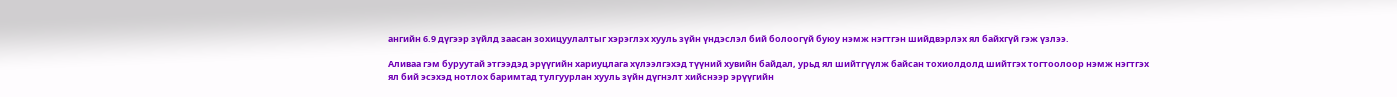ангийн 6.9 дүгээр зүйлд заасан зохицуулалтыг хэрэглэх хууль зүйн үндэслэл бий болоогүй буюу нэмж нэгтгэн шийдвэрлэх ял байхгүй гэж үзлээ.

Аливаа гэм буруутай этгээдэд эрүүгийн хариуцлага хүлээлгэхэд түүний хувийн байдал, урьд ял шийтгүүлж байсан тохиолдолд шийтгэх тогтоолоор нэмж нэгтгэх ял бий эсэхэд нотлох баримтад тулгуурлан хууль зүйн дүгнэлт хийснээр эрүүгийн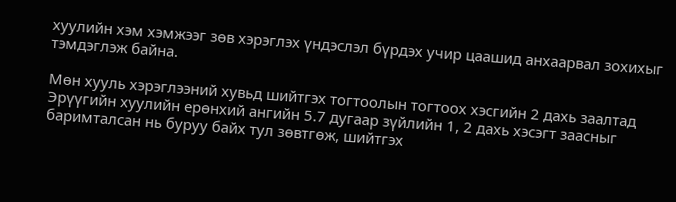хуулийн хэм хэмжээг зөв хэрэглэх үндэслэл бүрдэх учир цаашид анхаарвал зохихыг тэмдэглэж байна.

Мөн хууль хэрэглээний хувьд шийтгэх тогтоолын тогтоох хэсгийн 2 дахь заалтад Эрүүгийн хуулийн ерөнхий ангийн 5.7 дугаар зүйлийн 1, 2 дахь хэсэгт заасныг баримталсан нь буруу байх тул зөвтгөж, шийтгэх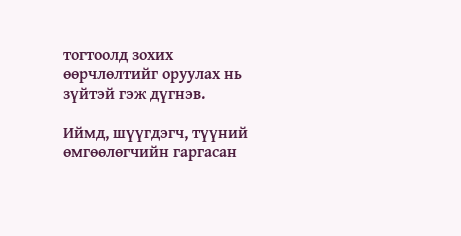тогтоолд зохих өөрчлөлтийг оруулах нь зүйтэй гэж дүгнэв.

Иймд, шүүгдэгч, түүний өмгөөлөгчийн гаргасан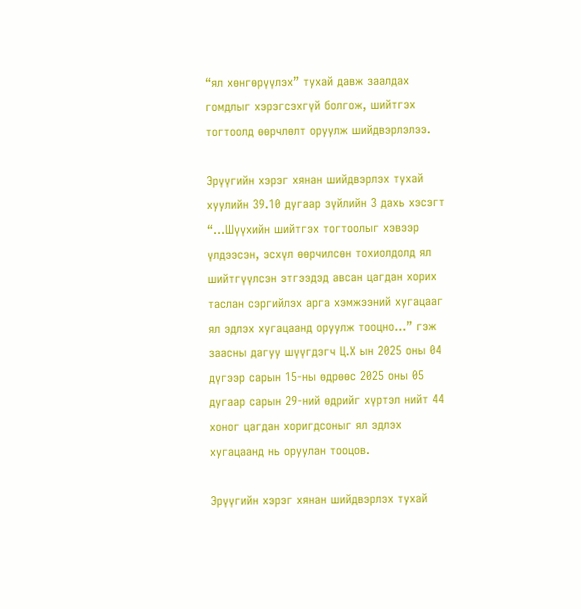“ял хөнгөрүүлэх” тухай давж заалдах гомдлыг хэрэгсэхгүй болгож, шийтгэх тогтоолд өөрчлөлт оруулж шийдвэрлэлээ.

Эрүүгийн хэрэг хянан шийдвэрлэх тухай хуулийн 39.10 дугаар зүйлийн 3 дахь хэсэгт “...Шүүхийн шийтгэх тогтоолыг хэвээр үлдээсэн, эсхүл өөрчилсөн тохиолдолд ял шийтгүүлсэн этгээдэд авсан цагдан хорих таслан сэргийлэх арга хэмжээний хугацааг ял эдлэх хугацаанд оруулж тооцно...” гэж заасны дагуу шүүгдэгч Ц.Х ын 2025 оны 04 дүгээр сарын 15-ны өдрөөс 2025 оны 05 дугаар сарын 29-ний өдрийг хүртэл нийт 44 хоног цагдан хоригдсоныг ял эдлэх хугацаанд нь оруулан тооцов.

Эрүүгийн хэрэг хянан шийдвэрлэх тухай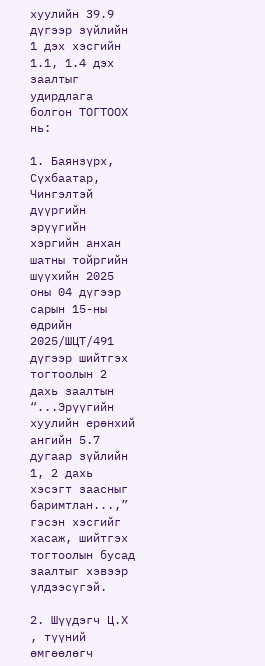хуулийн 39.9 дүгээр зүйлийн 1 дэх хэсгийн 1.1, 1.4 дэх заалтыг удирдлага болгон ТОГТООХ нь:

1. Баянзүрх, Сүхбаатар, Чингэлтэй дүүргийн эрүүгийн хэргийн анхан шатны тойргийн шүүхийн 2025 оны 04 дүгээр сарын 15-ны өдрийн 2025/ШЦТ/491 дүгээр шийтгэх тогтоолын 2 дахь заалтын “...Эрүүгийн хуулийн ерөнхий ангийн 5.7 дугаар зүйлийн 1, 2 дахь хэсэгт заасныг баримтлан...,” гэсэн хэсгийг хасаж, шийтгэх тогтоолын бусад заалтыг хэвээр үлдээсүгэй.

2. Шүүдэгч Ц.Х , түүний өмгөөлөгч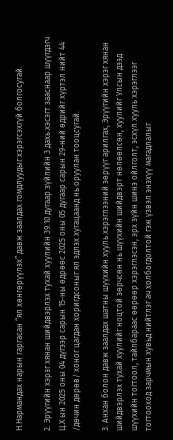Н.Нармандах нарын гаргасан “ял хөнгөрүүлэх” давж заалдах гомдлуудыг хэрэгсэхгүй болгосугай.

2. Эрүүгийн хэрэг хянан шийдвэрлэх тухай хуулийн 39.10 дугаар зүйлийн 3 дахь хэсэгт зааснаар шүүгдэгч Ц.Х ын 2025 оны 04 дүгээр сарын 15-ны өдрөөс 2025 оны 05 дугаар сарын 29-ний өдрийг хүртэл нийт 44 /дөчин дөрөв/ хоног цагдан хоригдсоныг ял эдлэх хугацаанд нь оруулан тооцсугай.

3. Анхан болон давж заалдах шатны шүүхийн хууль хэрэглээний зөрүүг арилгах, Эрүүгийн хэрэг хянан шийдвэрлэх тухай хуулийг ноцтой зөрчсөн нь шүүхийн шийдвэрт нөлөөлсөн, хуулийг Улсын дээд шүүхийн тогтоол, тайлбараас өөрөөр хэрэглэсэн, эрх зүйн шинэ ойлголт, эсхүл хууль хэрэглээг тогтооход зарчмын хувьд нийтлэг ач холбогдолтой гэж үзвэл энэхүү магадлалыг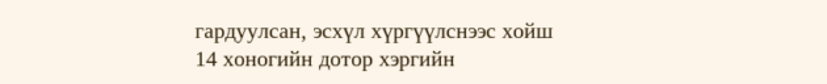гардуулсан, эсхүл хүргүүлснээс хойш 14 хоногийн дотор хэргийн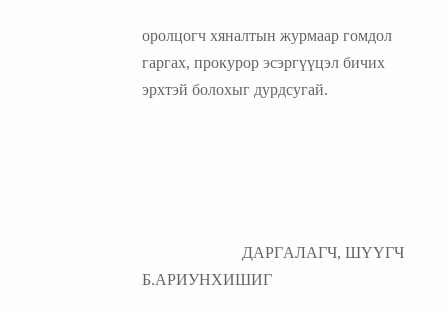оролцогч хяналтын журмаар гомдол гаргах, прокурор эсэргүүцэл бичих эрхтэй болохыг дурдсугай.





                         ДАРГАЛАГЧ, ШҮҮГЧ                               Б.АРИУНХИШИГ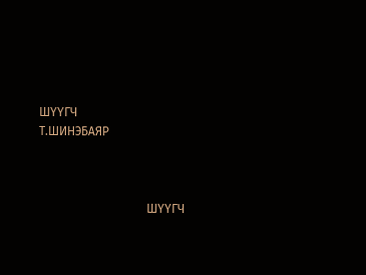ШҮҮГЧ                               Т.ШИНЭБАЯР



                                    ШҮҮГЧ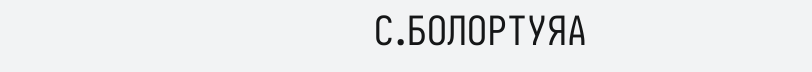С.БОЛОРТУЯА